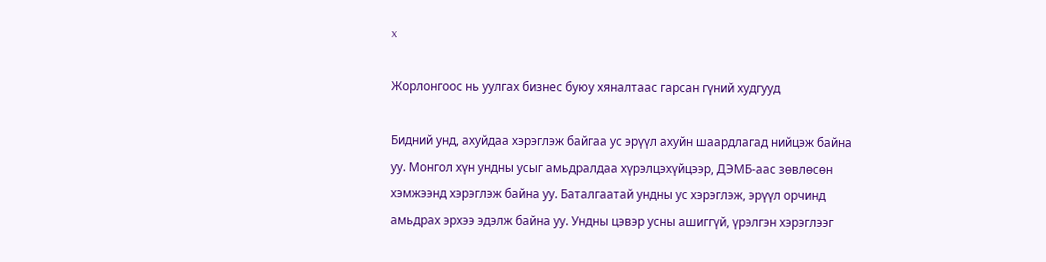x

Жорлонгоос нь уулгах бизнес буюу хяналтаас гарсан гүний худгууд

Бидний унд, ахуйдаа хэрэглэж байгаа ус эрүүл ахуйн шаардлагад нийцэж байна уу. Монгол хүн ундны усыг амьдралдаа хүрэлцэхүйцээр, ДЭМБ-аас зөвлөсөн хэмжээнд хэрэглэж байна уу. Баталгаатай ундны ус хэрэглэж, эрүүл орчинд амьдрах эрхээ эдэлж байна уу. Ундны цэвэр усны ашиггүй, үрэлгэн хэрэглээг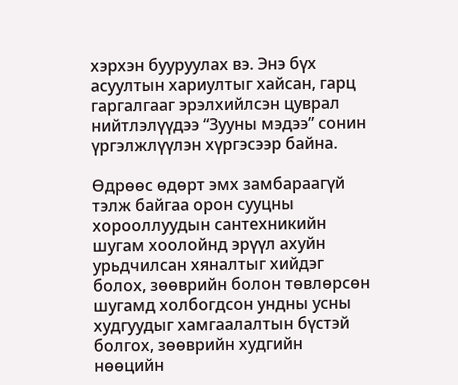хэрхэн бууруулах вэ. Энэ бүх асуултын хариултыг хайсан, гарц гаргалгааг эрэлхийлсэн цуврал нийтлэлүүдээ “Зууны мэдээ” сонин үргэлжлүүлэн хүргэсээр байна.

Өдрөөс өдөрт эмх замбараагүй тэлж байгаа орон сууцны хорооллуудын сантехникийн шугам хоолойнд эрүүл ахуйн урьдчилсан хяналтыг хийдэг болох, зөөврийн болон төвлөрсөн шугамд холбогдсон ундны усны худгуудыг хамгаалалтын бүстэй болгох, зөөврийн худгийн нөөцийн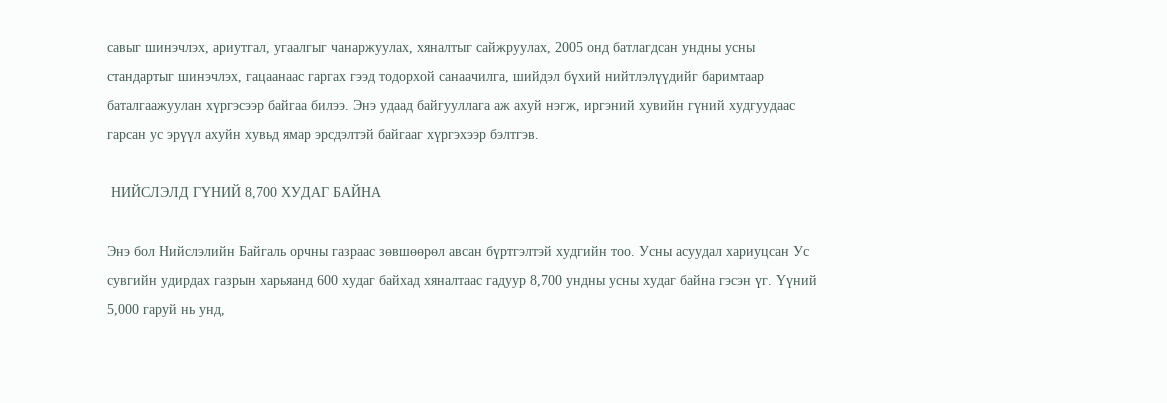савыг шинэчлэх, ариутгал, угаалгыг чанаржуулах, хяналтыг сайжруулах, 2005 онд батлагдсан ундны усны стандартыг шинэчлэх, гацаанаас гаргах гээд тодорхой санаачилга, шийдэл бүхий нийтлэлүүдийг баримтаар баталгаажуулан хүргэсээр байгаа билээ. Энэ удаад байгууллага аж ахуй нэгж, иргэний хувийн гүний худгуудаас гарсан ус эрүүл ахуйн хувьд ямар эрсдэлтэй байгааг хүргэхээр бэлтгэв.

 НИЙСЛЭЛД ГҮНИЙ 8,700 ХУДАГ БАЙНА

Энэ бол Нийслэлийн Байгаль орчны газраас зөвшөөрөл авсан бүртгэлтэй худгийн тоо. Усны асуудал хариуцсан Ус сувгийн удирдах газрын харьяанд 600 худаг байхад хяналтаас гадуур 8,700 ундны усны худаг байна гэсэн үг. Үүний 5,000 гаруй нь унд,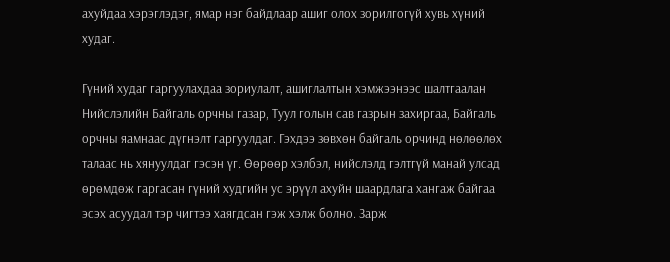ахуйдаа хэрэглэдэг, ямар нэг байдлаар ашиг олох зорилгогүй хувь хүний худаг.

Гүний худаг гаргуулахдаа зориулалт, ашиглалтын хэмжээнээс шалтгаалан Нийслэлийн Байгаль орчны газар, Туул голын сав газрын захиргаа, Байгаль орчны яамнаас дүгнэлт гаргуулдаг. Гэхдээ зөвхөн байгаль орчинд нөлөөлөх талаас нь хянуулдаг гэсэн үг. Өөрөөр хэлбэл, нийслэлд гэлтгүй манай улсад өрөмдөж гаргасан гүний худгийн ус эрүүл ахуйн шаардлага хангаж байгаа эсэх асуудал тэр чигтээ хаягдсан гэж хэлж болно. Зарж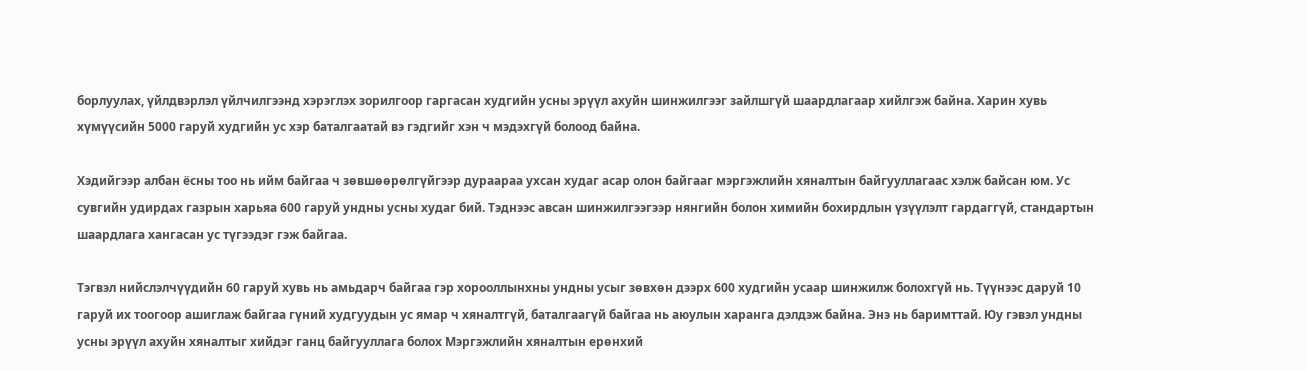борлуулах, үйлдвэрлэл үйлчилгээнд хэрэглэх зорилгоор гаргасан худгийн усны эрүүл ахуйн шинжилгээг зайлшгүй шаардлагаар хийлгэж байна. Харин хувь хүмүүсийн 5000 гаруй худгийн ус хэр баталгаатай вэ гэдгийг хэн ч мэдэхгүй болоод байна.

Хэдийгээр албан ёсны тоо нь ийм байгаа ч зөвшөөрөлгүйгээр дураараа ухсан худаг асар олон байгааг мэргэжлийн хяналтын байгууллагаас хэлж байсан юм. Ус сувгийн удирдах газрын харьяа 600 гаруй ундны усны худаг бий. Тэднээс авсан шинжилгээгээр нянгийн болон химийн бохирдлын үзүүлэлт гардаггүй, стандартын шаардлага хангасан ус түгээдэг гэж байгаа.

Тэгвэл нийслэлчүүдийн 60 гаруй хувь нь амьдарч байгаа гэр хорооллынхны ундны усыг зөвхөн дээрх 600 худгийн усаар шинжилж болохгүй нь. Түүнээс даруй 10 гаруй их тоогоор ашиглаж байгаа гүний худгуудын ус ямар ч хяналтгүй, баталгаагүй байгаа нь аюулын харанга дэлдэж байна. Энэ нь баримттай. Юу гэвэл ундны усны эрүүл ахуйн хяналтыг хийдэг ганц байгууллага болох Мэргэжлийн хяналтын ерөнхий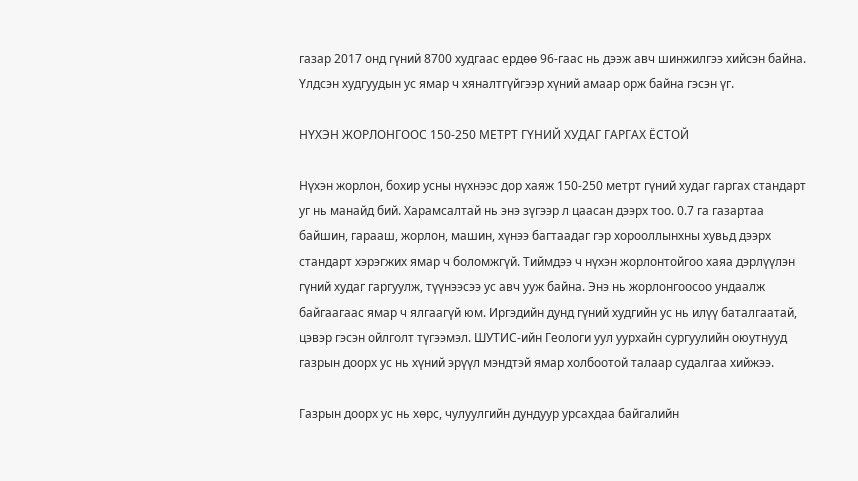газар 2017 онд гүний 8700 худгаас ердөө 96-гаас нь дээж авч шинжилгээ хийсэн байна. Үлдсэн худгуудын ус ямар ч хяналтгүйгээр хүний амаар орж байна гэсэн үг.

НҮХЭН ЖОРЛОНГООС 150-250 МЕТРТ ГҮНИЙ ХУДАГ ГАРГАХ ЁСТОЙ

Нүхэн жорлон, бохир усны нүхнээс дор хаяж 150-250 метрт гүний худаг гаргах стандарт уг нь манайд бий. Харамсалтай нь энэ зүгээр л цаасан дээрх тоо. 0.7 га газартаа байшин, гарааш, жорлон, машин, хүнээ багтаадаг гэр хорооллынхны хувьд дээрх стандарт хэрэгжих ямар ч боломжгүй. Тиймдээ ч нүхэн жорлонтойгоо хаяа дэрлүүлэн гүний худаг гаргуулж, түүнээсээ ус авч ууж байна. Энэ нь жорлонгоосоо ундаалж байгаагаас ямар ч ялгаагүй юм. Иргэдийн дунд гүний худгийн ус нь илүү баталгаатай, цэвэр гэсэн ойлголт түгээмэл. ШУТИС-ийн Геологи уул уурхайн сургуулийн оюутнууд газрын доорх ус нь хүний эрүүл мэндтэй ямар холбоотой талаар судалгаа хийжээ.

Газрын доорх ус нь хөрс, чулуулгийн дундуур урсахдаа байгалийн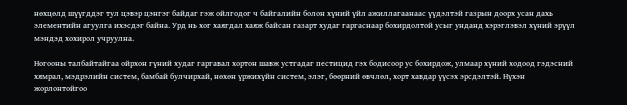нөхцөлд шүүгддэг тул цэвэр цэнгэг байдаг гэж ойлгодог ч байгалийн болон хүний үйл ажиллагаанаас үүдэлтэй газрын доорх усан дахь элементийн агуулга ихэсдэг байна. Урд нь хог хаягдал хаяж байсан газарт худаг гаргаснаар бохирдолтой усыг унданд хэрэглэвэл хүний эрүүл мэндэд хохирол учруулна.

Ногооны талбайтайгаа ойрхон гүний худаг гаргавал хортон шавж устгадаг пестицид гэх бодисоор ус бохирдож, улмаар хүний ходоод гэдэсний хямрал, мэдрэлийн систем, бамбай булчирхай, нөхөн үржихүйн систем, элэг, бөөрний өвчлөл, хорт хавдар үүсэх эрсдэлтэй. Нүхэн жорлонтойгоо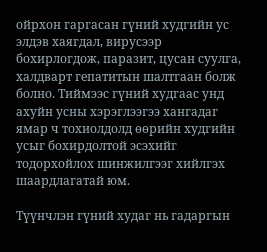ойрхон гаргасан гүний худгийн ус элдэв хаягдал, вирусээр бохирлогдож, паразит, цусан суулга, халдварт гепатитын шалтгаан болж болно. Тиймээс гүний худгаас унд ахуйн усны хэрэглээгээ хангадаг ямар ч тохиолдолд өөрийн худгийн усыг бохирдолтой эсэхийг тодорхойлох шинжилгээг хийлгэх шаардлагатай юм.

Түүнчлэн гүний худаг нь гадаргын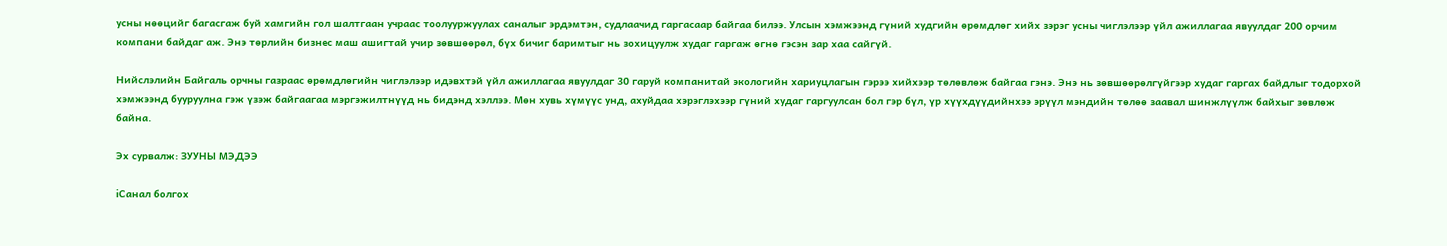усны нөөцийг багасгаж буй хамгийн гол шалтгаан учраас тоолууржуулах саналыг эрдэмтэн, судлаачид гаргасаар байгаа билээ. Улсын хэмжээнд гүний худгийн өрөмдлөг хийх зэрэг усны чиглэлээр үйл ажиллагаа явуулдаг 200 орчим компани байдаг аж. Энэ төрлийн бизнес маш ашигтай учир зөвшөөрөл, бүх бичиг баримтыг нь зохицуулж худаг гаргаж өгнө гэсэн зар хаа сайгүй.

Нийслэлийн Байгаль орчны газраас өрөмдлөгийн чиглэлээр идэвхтэй үйл ажиллагаа явуулдаг 30 гаруй компанитай экологийн хариуцлагын гэрээ хийхээр төлөвлөж байгаа гэнэ. Энэ нь зөвшөөрөлгүйгээр худаг гаргах байдлыг тодорхой хэмжээнд бууруулна гэж үзэж байгаагаа мэргэжилтнүүд нь бидэнд хэллээ. Мөн хувь хүмүүс унд, ахуйдаа хэрэглэхээр гүний худаг гаргуулсан бол гэр бүл, үр хүүхдүүдийнхээ эрүүл мэндийн төлөө заавал шинжлүүлж байхыг зөвлөж байна.

Эх сурвалж: ЗУУНЫ МЭДЭЭ

iСанал болгох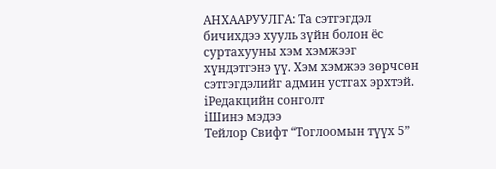АНХААРУУЛГА: Та сэтгэгдэл бичихдээ хууль зүйн болон ёс суртахууны хэм хэмжээг хүндэтгэнэ үү. Хэм хэмжээ зөрчсөн сэтгэгдэлийг админ устгах эрхтэй.
iРедакцийн сонголт
iШинэ мэдээ
Тейлор Свифт “Тоглоомын түүх 5”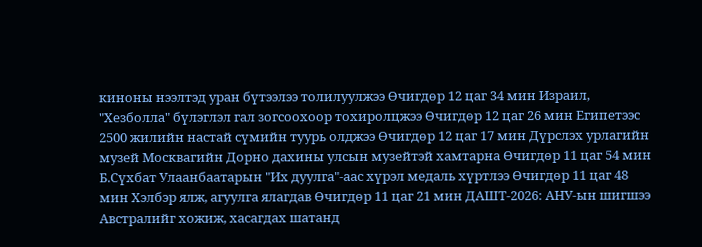киноны нээлтэд уран бүтээлээ толилуулжээ Өчигдөр 12 цаг 34 мин Израил, "Хезболла" бүлэглэл гал зогсоохоор тохиролцжээ Өчигдөр 12 цаг 26 мин Египетээс 2500 жилийн настай сүмийн туурь олджээ Өчигдөр 12 цаг 17 мин Дүрслэх урлагийн музей Москвагийн Дорно дахины улсын музейтэй хамтарна Өчигдөр 11 цаг 54 мин Б.Сүхбат Улаанбаатарын "Их дуулга"-аас хүрэл медаль хүртлээ Өчигдөр 11 цаг 48 мин Хэлбэр ялж, агуулга ялагдав Өчигдөр 11 цаг 21 мин ДАШТ-2026: АНУ-ын шигшээ Австралийг хожиж, хасагдах шатанд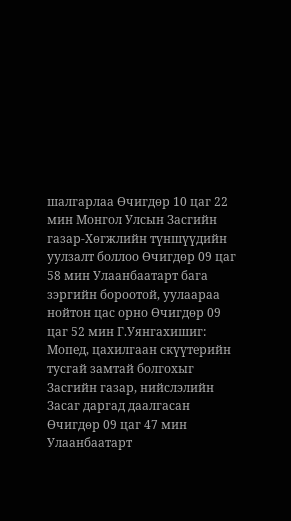шалгарлаа Өчигдөр 10 цаг 22 мин Монгол Улсын Засгийн газар-Хөгжлийн түншүүдийн уулзалт боллоо Өчигдөр 09 цаг 58 мин Улаанбаатарт бага зэргийн бороотой, уулаараа нойтон цас орно Өчигдөр 09 цаг 52 мин Г.Уянгахишиг: Мопед, цахилгаан скүүтерийн тусгай замтай болгохыг Засгийн газар, нийслэлийн Засаг даргад даалгасан Өчигдөр 09 цаг 47 мин Улаанбаатарт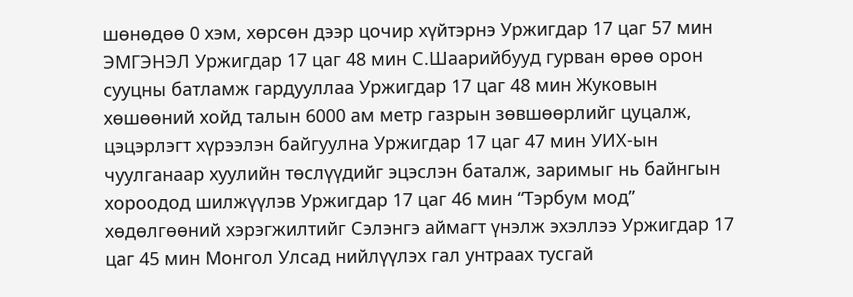шөнөдөө 0 хэм, хөрсөн дээр цочир хүйтэрнэ Уржигдар 17 цаг 57 мин ЭМГЭНЭЛ Уржигдар 17 цаг 48 мин С.Шаарийбууд гурван өрөө орон сууцны батламж гардууллаа Уржигдар 17 цаг 48 мин Жуковын хөшөөний хойд талын 6000 ам метр газрын зөвшөөрлийг цуцалж, цэцэрлэгт хүрээлэн байгуулна Уржигдар 17 цаг 47 мин УИХ-ын чуулганаар хуулийн төслүүдийг эцэслэн баталж, заримыг нь байнгын хороодод шилжүүлэв Уржигдар 17 цаг 46 мин “Тэрбум мод” хөдөлгөөний хэрэгжилтийг Сэлэнгэ аймагт үнэлж эхэллээ Уржигдар 17 цаг 45 мин Монгол Улсад нийлүүлэх гал унтраах тусгай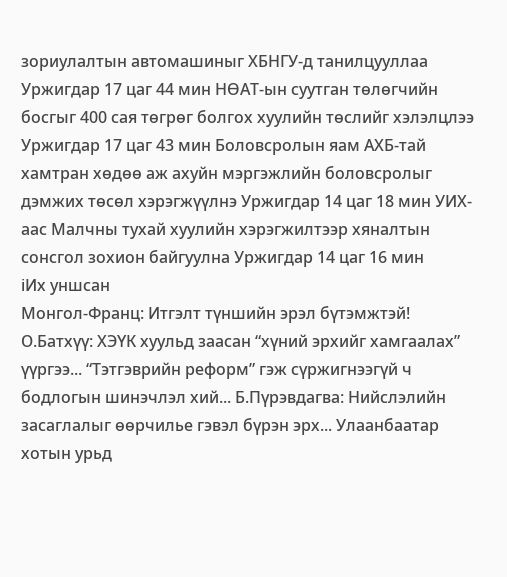зориулалтын автомашиныг ХБНГУ-д танилцууллаа Уржигдар 17 цаг 44 мин НӨАТ-ын суутган төлөгчийн босгыг 400 сая төгрөг болгох хуулийн төслийг хэлэлцлээ Уржигдар 17 цаг 43 мин Боловсролын яам АХБ-тай хамтран хөдөө аж ахуйн мэргэжлийн боловсролыг дэмжих төсөл хэрэгжүүлнэ Уржигдар 14 цаг 18 мин УИХ-аас Малчны тухай хуулийн хэрэгжилтээр хяналтын сонсгол зохион байгуулна Уржигдар 14 цаг 16 мин
iИх уншсан
Монгол-Франц: Итгэлт түншийн эрэл бүтэмжтэй! О.Батхүү: ХЭҮК хуульд заасан “хүний эрхийг хамгаалах” үүргээ... “Тэтгэврийн реформ” гэж сүржигнээгүй ч бодлогын шинэчлэл хий... Б.Пүрэвдагва: Нийслэлийн засаглалыг өөрчилье гэвэл бүрэн эрх... Улаанбаатар хотын урьд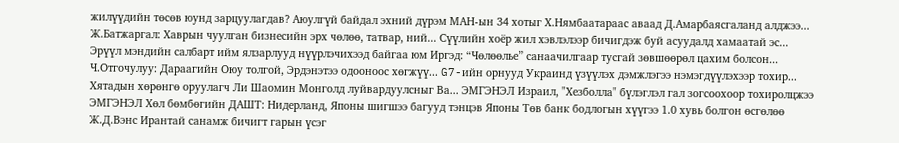жилүүдийн төсөв юунд зарцуулагдав? Аюулгүй байдал эхний дүрэм МАН-ын 34 хотыг Х.Нямбаатараас аваад Д.Амарбаясгаланд алджээ... Ж.Батжаргал: Хаврын чуулган бизнесийн эрх чөлөө, татвар, ний... Сүүлийн хоёр жил хэвлэлээр бичигдэж буй асуудалд хамаатай эс... Эрүүл мэндийн салбарт ийм ялзарлууд нүүрлэчихээд байгаа юм Иргэд: “Чөлөөлье” санаачилгаар тусгай зөвшөөрөл цахим болсон... Ч.Отгочулуу: Дараагийн Оюу толгой, Эрдэнэтээ одооноос хөгжүү... G7-ийн орнууд Украинд үзүүлэх дэмжлэгээ нэмэгдүүлэхээр тохир... Хятадын хөрөнгө оруулагч Ли Шаомин Монголд луйвардуулсныг Ва... ЭМГЭНЭЛ Израил, "Хезболла" бүлэглэл гал зогсоохоор тохиролцжээ   ЭМГЭНЭЛ Хөл бөмбөгийн ДАШТ: Нидерланд, Японы шигшээ багууд тэнцэв Японы Төв банк бодлогын хүүгээ 1.0 хувь болгон өсгөлөө Ж.Д.Вэнс Ирантай санамж бичигт гарын үсэг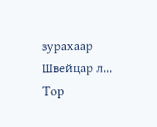зурахаар Швейцар л...
Top